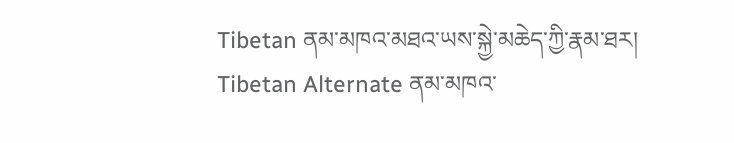Tibetan ནམ་མཁའ་མཐའ་ཡས་སྐྱེ་མཆེད་ཀྱི་རྣམ་ཐར།
Tibetan Alternate ནམ་མཁའ་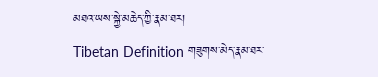མཐའ་ཡས་སྐྱེ་མཆེད་ཀྱི་རྣམ་ཐར།
Tibetan Definition གཟུགས་མེད་རྣམ་ཐར་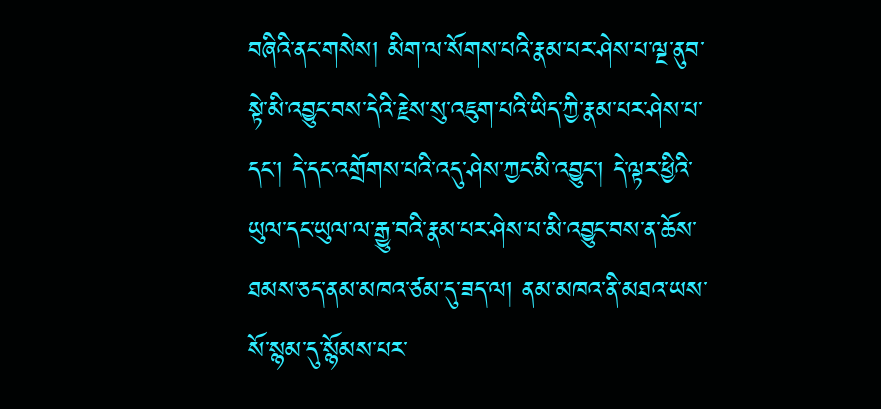བཞིའི་ནང་གསེས། མིག་ལ་སོགས་པའི་རྣམ་པར་ཤེས་པ་ལྔ་ནུབ་སྟེ་མི་འབྱུང་བས་དེའི་རྗེས་སུ་འཇུག་པའི་ཡིད་ཀྱི་རྣམ་པར་ཤེས་པ་དང་། དེ་དང་འགྲོགས་པའི་འདུ་ཤེས་ཀྱང་མི་འབྱུང་། དེ་ལྟར་ཕྱིའི་ཡུལ་དང་ཡུལ་ལ་རྒྱུ་བའི་རྣམ་པར་ཤེས་པ་མི་འབྱུང་བས་ན་ཆོས་ཐམས་ཅད་ནམ་མཁའ་ཙམ་དུ་ཟད་ལ། ནམ་མཁའ་ནི་མཐའ་ཡས་སོ་སྙམ་དུ་སྙོམས་པར་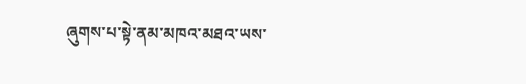ཞུགས་པ་སྟེ་ནམ་མཁའ་མཐའ་ཡས་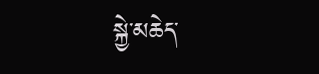སྐྱེ་མཆེད་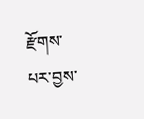རྫོགས་པར་བྱས་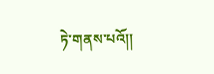ཏེ་གནས་པའོ།།